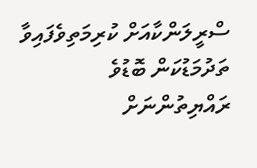ސްރީލަންކާއަށް ކުރިމަތިވެފައިވާ ތަދުމަޑުކަން ބޮޑުވެ ރައްޔިތުންނަށް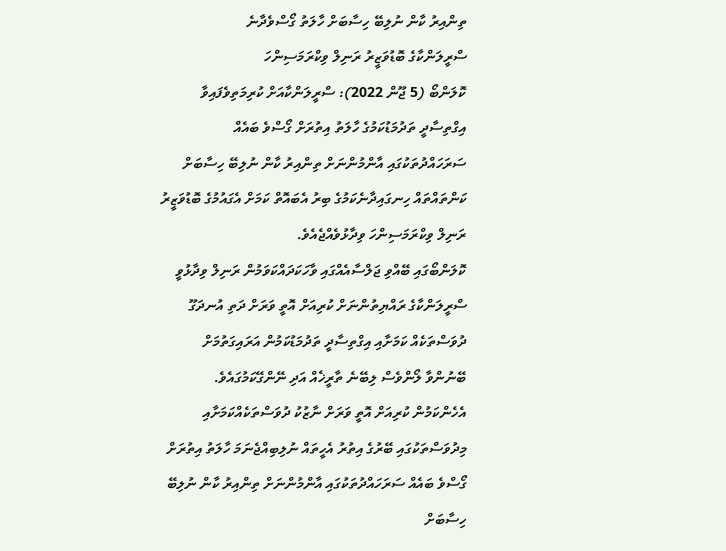ތިންއިރު ކާން ނުލިބޭ ހިސާބަށް ހާލަތު ގޯސްވެދާނެ
ސްރީލަންކާގެ ބޮޑުވަޒީރު ރަނިލް ވިކްރަމަސިންހަ
ކޮލަންބޯ (5 ޖޫން 2022): ސްރީލަންކާއަށް ކުރިމަތިވެފައިވާ އިގްތިސާދީ ތަދުމަޑުކަމުގެ ހާލަތު އިތުރަށް ގޯސްވެ ބައެއް ސަރަހައްދުތަކުގައި އާންމުންނަށް ތިންއިރު ކާން ނުލިބޭ ހިސާބަށް ކަންތައްތައް ހިނގައިދާނެކަމުގެ ބިރު އެބައޮތް ކަމަށް އެގައުމުގެ ބޮޑުވަޒީރު ރަނިލް ވިކްރަމަސިންހަ ވިދާޅުވެއްޖެއެވެ.
ކޮލަންބޯގައި ބޭއްވި ޖަލްސާއެއްގައި ވާހަކަދައްކަވަމުން ރަނިލް ވިދާޅުވީ ސްރީލަންކާގެ ރައްޔިތުންނަށް ކުރިއަށް އޮތީ ވަރަށް ދަތި އުނދަގޫ ދުވަސްތަކެއް ކަމަށާއި އިގްތިސާދީ ތަދުމަޑުކަމުން އަރައިގަތުމަށް ބޭނުންވާ ލޯންވެސް ލިބޭނެ ތާރީޚެއް އަދި ނޭންގޭކަމުގައެވެ.
އެހެންކަމުން ކުރިއަށް އޮތީ ވަރަށް ނާޒުކު ދުވަސްތަކެއްކަމަށާއި މިދުވަސްތަކުގައި ބޭރުގެ އިތުރު އެހީތައް ނުލިބިއްޖެނަމަ ހާލަތު އިތުރަށް ގޯސްވެ ބައެއް ސަރަހައްދުތަކުގައި އާންމުންނަށް ތިންއިރު ކާން ނުލިބޭ ހިސާބަށް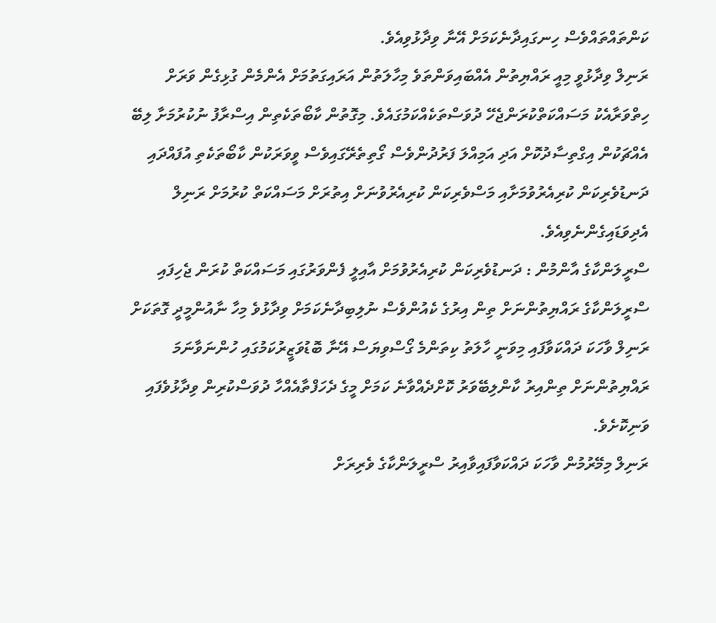ކަންތައްތައްވެސް ހިނގައިދާނެކަމަށް އޭނާ ވިދާޅުވިއެވެ.
ރަނިލް ވިދާޅުވީ މިއީ ރައްޔިތުން އެއްބައިވަންތަވެ މިހާލަތުން އަރައިގަތުމަށް އެންމެން ގުޅިގެން ވަރަށް ހިތްވަރާއެކު މަސައްކަތްކުރަންޖެހޭ ދުވަސްތަކެއްކަމުގައެވެ. މިގޮތުން ކާބޯތަކެތިން އިސްރާފު ނުކުރުމަށާ ލިބޭ އެއްޗަކުން އިގްތިސާދުކޮށް އަދި އަމިއްލަ ފަރުދުންވެސް ގޯތިތެރޭގައިވެސް ވީވަރަކުން ކާބޯތަކެތި އުފައްދައި ދަނޑުވެރިކަން ކުރިއެރުވުމަށާއި މަސްވެރިކަން ކުރިއެރުވުނަށް އިތުރަށް މަސައްކަތް ކުރުމަށް ރަނިލް އެދިވަޑައިގެންނެވިއެވެ.
ސްރީލަންކާގެ އާންމުން : ދަނޑުވެރިކަން ކުރިއެރުވުމަށް އާއިލީ ފެންވަރުގައި މަސައްކަތް ކުރަން ޖެހިފައި
ސްރީލަންކާގެ ރައްޔިތުންނަށް ތިން އިރުގެ ކެއުންވެސް ނުލިބިދާނެކަމަށް ވިދާޅުވެ މިހާ ނާއުންމީދީ ގޮތަކަށް ރަނިލް ވާހަކަ ދައްކަވާފައި މިވަނީ ހާލަތު ކިތަންމެ ގޯސްވިޔަސް އޭނާ ބޮޑުވަޒީރުކަމުގައި ހުންނަވާނަމަ ރައްޔިތުންނަށް ތިންއިރު ކާންލިބޭވަރު ކޮށްދެއްވާނެ ކަމަށް މީގެ ދެހަފްތާއެއްހާ ދުވަސްކުރިން ވިދާޅުވެފައި ވަނިކޮށެވެ.
ރަނިލް މިމޭރުމުން ވާހަކަ ދައްކަވާފައިވާއިރު ސްރީލަންކާގެ ވެރިރަށް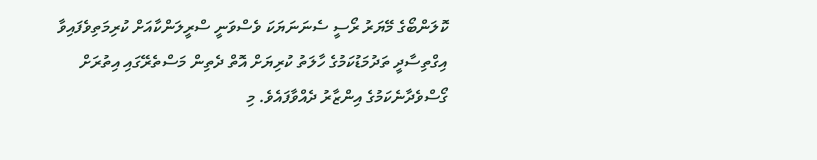ކޮލަންބޯގެ މޭޔަރު ރޯސީ ސެނަނަޔަކަ ވެސްވަނީ ސްރީލަންކާއަށް ކުރިމަތިވެފައިވާ އިގްތިސާދީ ތަދުމަޑުކަމުގެ ހާލަތު ކުރިޔަށް އޮތް ދެތިން މަސްތެރޭގައި އިތުރަށް ގޯސްވެދާނެކަމުގެ އިންޒާރު ދެއްވާފައެވެ. މި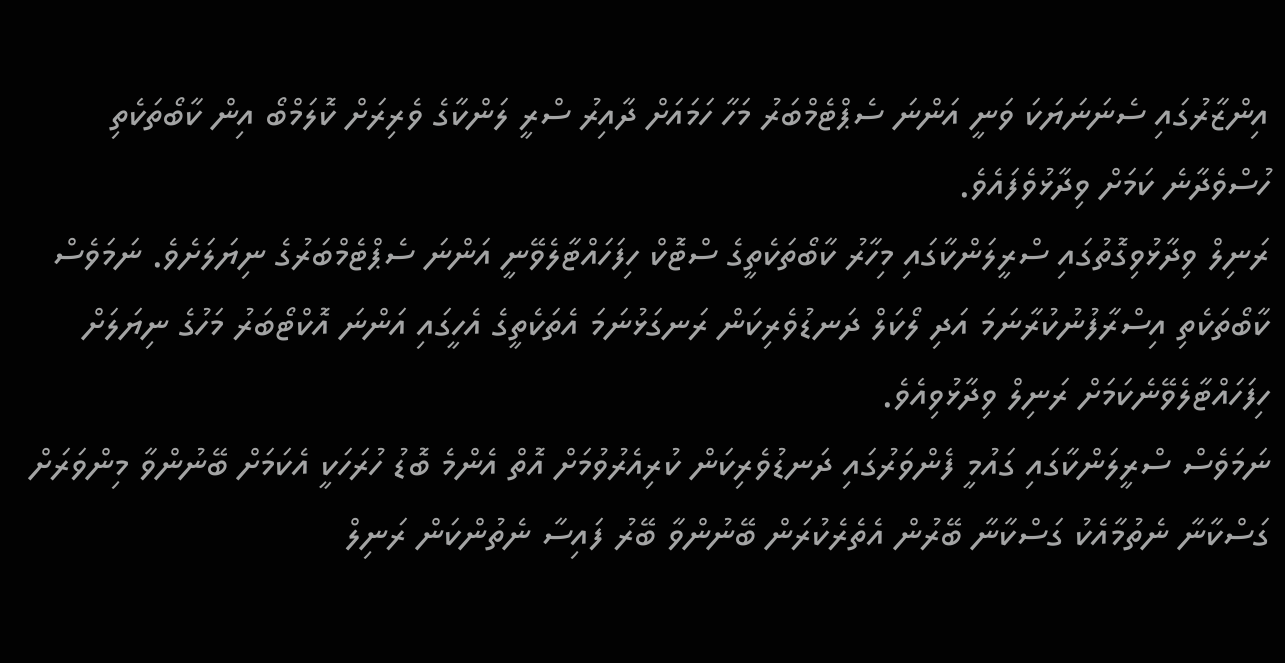އިންޒާރުގައި ސެނަނަޔަކަ ވަނީ އަންނަ ސެޕްޓެމްބަރު މަހާ ހަމައަށް ދާއިރު ސްރީ ލަންކާގެ ވެރިރަށް ކޮލަމްބޯ އިން ކާބޯތަކެތި ހުސްވެދާނެ ކަމަށް ވިދާޅުވެފައެވެ.
ރަނިލް ވިދާޅުވިގޮތުގައި ސްރީލަންކާގައި މިހާރު ކާބޯތަކެތީގެ ސްޓޮކް ހިފަހައްޓާލެވޭނީ އަންނަ ސެޕްޓެމްބަރުގެ ނިޔަލަށެވެ. ނަމަވެސް ކާބޯތަކެތި އިސްރާފުނުކުރާނަމަ އަދި ލޯކަލް ދަނޑުވެރިކަން ރަނގަޅުނަމަ އެތަކެތީގެ އެހީގައި އަންނަ އޮކްޓޯބަރު މަހުގެ ނިޔަލަށް ހިފަހައްޓާލެވޭނެކަމަށް ރަނިލް ވިދާޅުވިއެވެ.
ނަމަވެސް ސްރީލަންކާގައި ގައުމީ ފެންވަރުގައި ދަނޑުވެރިކަން ކުރިއެރުވުމަށް އޮތް އެންމެ ބޮޑު ހުރަހަކީ އެކަމަށް ބޭނުންވާ މިންވަރަށް ގަސްކާނާ ނެތުމާއެކު ގަސްކާނާ ބޭރުން އެތެރެކުރަން ބޭނުންވާ ބޭރު ފައިސާ ނެތުންކަން ރަނިލް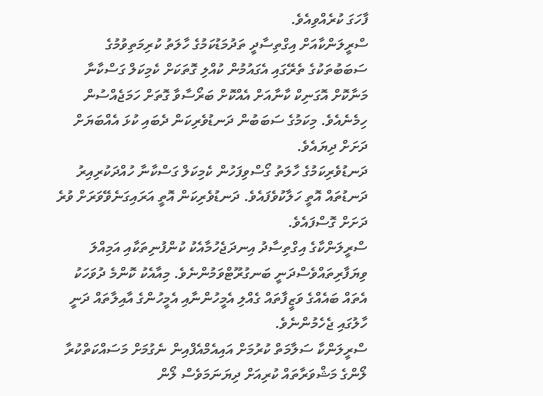ފާހަގަ ކުރެއްވިއެވެ.
ސްރީލަންކާއަށް އިގްތިސާދީ ތަދުމަޑުކަމުގެ ހާލަތު ކުރިމަތިވުމުގެ ސަބަބުތަކުގެ ތެރޭގައި އެގައުމުން ކުއްލި ގޮތަކަށް ކެމިކަލް ގަސްކާނާ މަނާކޮށް އޮގަނިކް ކާނާއަށް އެއްކޮށް ބަރޯސާވާ ގޮތަށް ހަމަޖެއްސުން ހިމެނެއެވެ. މިކަމުގެ ސަބަބުން ދަނޑުވެރިކަން ދެބައި ކުޅަ އެއްބަޔަށް ދަށަށް ދިޔައެވެ.
ދަނޑުވެރިކަމުގެ ހާލަތު ގޯސްވިފަހުން ކެމިކަލް ގަސްކާނާ ހުއްދަކުރިއިރު ދަނޑުތައް އޮތީ ހަލާކުވެފައެވެ. ދަނޑުވެރިކަން އޮތީ އަރައިގަނެވޭވަރަށް ވުރެ ދަށަށް ގޮސްފައެވެ.
ސްރީލަންކާގެ އިގްތިސާދު އިނދަޖެހުމާއެކު ކުންފުނިތަކާއި އަމިއްލަ ވިޔަފާރިތައްވެސްދަނީ ބަނގުރޫޓްވަމުންނެވެ. މިއާއެކު ކޮންމެ ދުވަހަކު އެތައް ބައެއްގެ ވަޒީފާތައް ގެއްލި އެމީހުންނާއި އެމީހުންގެ އާއިލާތައް ދަނީ ހާލުގައި ޖެހެމުންނެވެ.
ސްރީލަންކާ ސަލާމަތް ކުރުމަށް އައިއެމްއެފްއިން ނެގުމަށް މަސައްކަތްކުރާ ލޯންގެ މަޝްވަރާތައް ކުރިއަށް ދިޔަނަމަވެސް ލޯން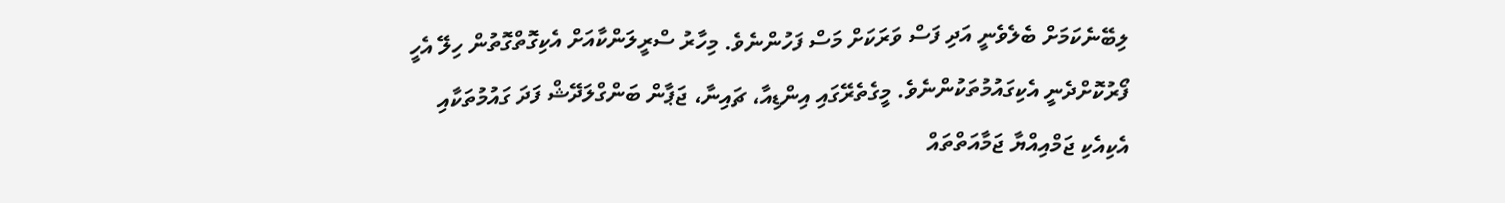ލިބޭނެކަމަށް ބެލެވެނީ އަދި ފަސް ވަރަކަށް މަސް ފަހުންނެވެ. މިހާރު ސްރީލަންކާއަށް އެކިގޮތްގޮތުން ހިލޭ އެހީ ފޯރުކޮށްދެނީ އެކިގައުމުތަކުންނެވެ. މީގެތެރޭގައި އިންޑިއާ، ޗައިނާ، ޖަޕާން ބަންގްލަދޭޝް ފަދަ ގައުމުތަކާއި އެކިއެކި ޖަމްއިއްޔާ ޖަމާއަތްތައް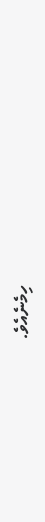ހިމެނެއެވެ.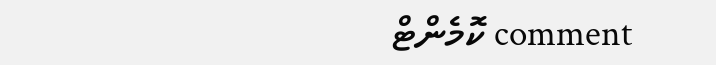comment ކޮމެންޓް